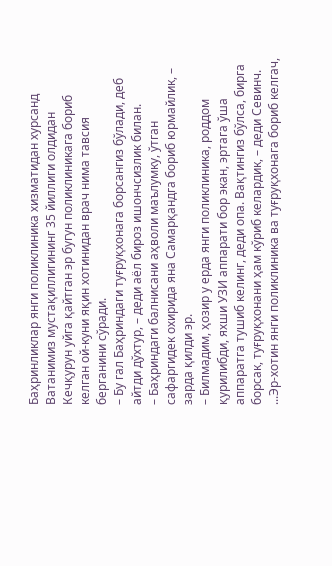Баҳринликлар янги поликлиника хизматидан хурсанд
Ватанимиз мустақиллигининг 35 йиллиги олдидан
Кечқурун уйга қайтган эр бугун поликлиникага бориб келган ой-куни яқин хотинидан врач нима тавсия берганини сўради.
– Бу гал Баҳриндаги туғруқхонага борсангиз бўлади, деб айтди дўхтур, – деди аёл бироз ишончсизлик билан.
– Баҳриндаги балнисани аҳволи маълумку, ўтган сафаргидек охирида яна Самарқандга бориб юрмайлик, – зарда қилди эр.
– Билмадим, ҳозир у ерда янги поликлиника, роддом қурилибди, яхши УЗИ аппарати бор экан, эртага ўша аппаратга тушиб келинг, деди опа. Вақтингиз бўлса, бирга борсак, туғруқхонани ҳам кўриб келардик, – деди Севинч.
...Эр-хотин янги поликлиника ва туғруқхонага бориб келгач,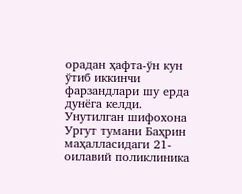орадан ҳафта-ўн кун ўтиб иккинчи фарзандлари шу ерда дунёга келди.
Унутилган шифохона
Ургут тумани Баҳрин маҳалласидаги 21-оилавий поликлиника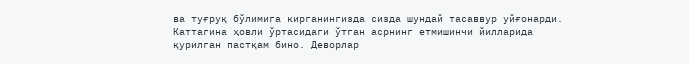ва туғруқ бўлимига кирганингизда сизда шундай тасаввур уйғонарди. Каттагина ҳовли ўртасидаги ўтган асрнинг етмишинчи йилларида қурилган пастқам бино. Деворлар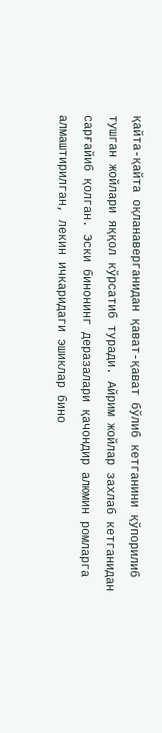қайта-қайта оқланаверганидан қават-қават бўлиб кетганини қўпорилиб тушган жойлари яққол кўрсатиб туради. Айрим жойлар захлаб кетганидан сарғайиб қолган. Эски бинонинг деразалари қачондир алюмин ромларга алмаштирилган, лекин ичкаридаги эшиклар бино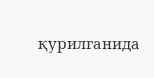қурилганида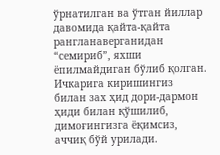ўрнатилган ва ўтган йиллар давомида қайта-қайта рангланаверганидан “семириб”, яхши ёпилмайдиган бўлиб қолган. Ичкарига киришингиз билан зах ҳид дори-дармон ҳиди билан қўшилиб, димоғингизга ёқимсиз, аччиқ бўй урилади.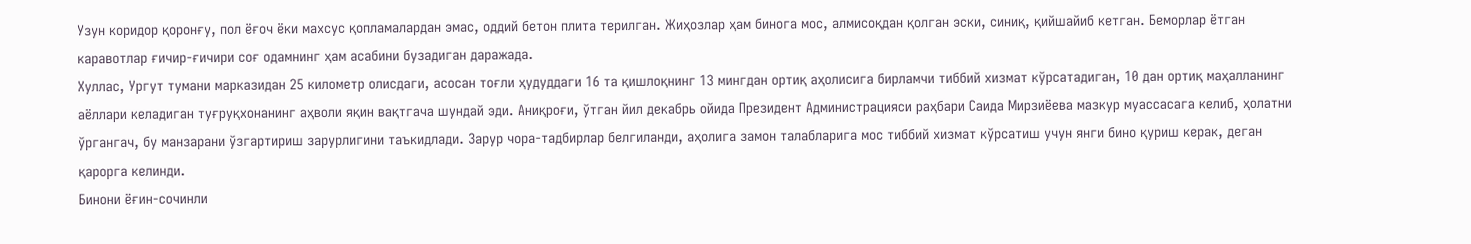Узун коридор қоронғу, пол ёғоч ёки махсус қопламалардан эмас, оддий бетон плита терилган. Жиҳозлар ҳам бинога мос, алмисоқдан қолган эски, синиқ, қийшайиб кетган. Беморлар ётган каравотлар ғичир-ғичири соғ одамнинг ҳам асабини бузадиган даражада.
Хуллас, Ургут тумани марказидан 25 километр олисдаги, асосан тоғли ҳудуддаги 16 та қишлоқнинг 13 мингдан ортиқ аҳолисига бирламчи тиббий хизмат кўрсатадиган, 10 дан ортиқ маҳалланинг аёллари келадиган туғруқхонанинг аҳволи яқин вақтгача шундай эди. Аниқроғи, ўтган йил декабрь ойида Президент Администрацияси раҳбари Саида Мирзиёева мазкур муассасага келиб, ҳолатни ўргангач, бу манзарани ўзгартириш зарурлигини таъкидлади. Зарур чора-тадбирлар белгиланди, аҳолига замон талабларига мос тиббий хизмат кўрсатиш учун янги бино қуриш керак, деган қарорга келинди.
Бинони ёғин-сочинли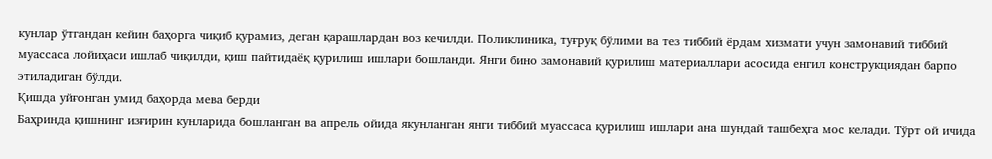кунлар ўтгандан кейин баҳорга чиқиб қурамиз, деган қарашлардан воз кечилди. Поликлиника, туғруқ бўлими ва тез тиббий ёрдам хизмати учун замонавий тиббий муассаса лойиҳаси ишлаб чиқилди, қиш пайтидаёқ қурилиш ишлари бошланди. Янги бино замонавий қурилиш материаллари асосида енгил конструкциядан барпо этиладиган бўлди.
Қишда уйғонган умид баҳорда мева берди
Баҳринда қишнинг изғирин кунларида бошланган ва апрель ойида якунланган янги тиббий муассаса қурилиш ишлари ана шундай ташбеҳга мос келади. Тўрт ой ичида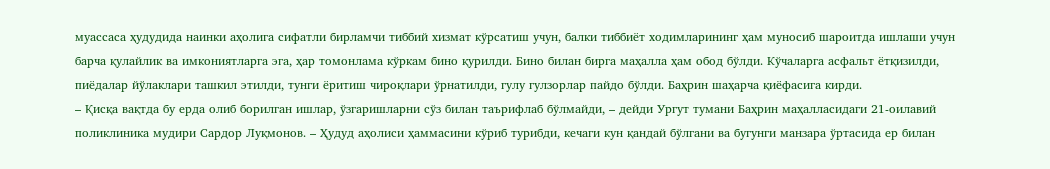муассаса ҳудудида наинки аҳолига сифатли бирламчи тиббий хизмат кўрсатиш учун, балки тиббиёт ходимларининг ҳам муносиб шароитда ишлаши учун барча қулайлик ва имкониятларга эга, ҳар томонлама кўркам бино қурилди. Бино билан бирга маҳалла ҳам обод бўлди. Кўчаларга асфальт ётқизилди, пиёдалар йўлаклари ташкил этилди, тунги ёритиш чироқлари ўрнатилди, гулу гулзорлар пайдо бўлди. Баҳрин шаҳарча қиёфасига кирди.
– Қисқа вақтда бу ерда олиб борилган ишлар, ўзгаришларни сўз билан таърифлаб бўлмайди, – дейди Ургут тумани Баҳрин маҳалласидаги 21-оилавий поликлиника мудири Сардор Луқмонов. – Ҳудуд аҳолиси ҳаммасини кўриб турибди, кечаги кун қандай бўлгани ва бугунги манзара ўртасида ер билан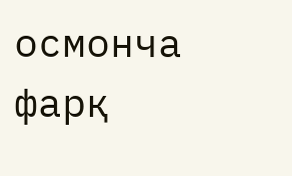осмонча фарқ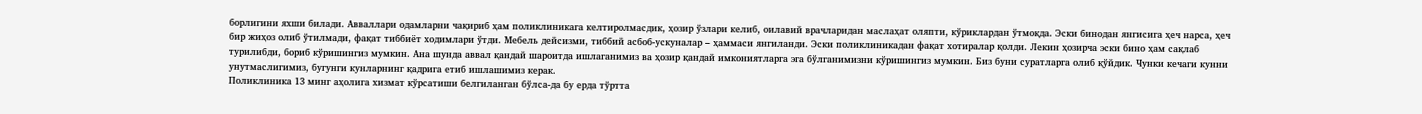борлигини яхши билади. Авваллари одамларни чақириб ҳам поликлиникага келтиролмасдик, ҳозир ўзлари келиб, оилавий врачларидан маслаҳат оляпти, кўриклардан ўтмоқда. Эски бинодан янгисига ҳеч нарса, ҳеч бир жиҳоз олиб ўтилмади, фақат тиббиёт ходимлари ўтди. Мебель дейсизми, тиббий асбоб-ускуналар – ҳаммаси янгиланди. Эски поликлиникадан фақат хотиралар қолди. Лекин ҳозирча эски бино ҳам сақлаб турилибди, бориб кўришингиз мумкин. Ана шунда аввал қандай шароитда ишлаганимиз ва ҳозир қандай имкониятларга эга бўлганимизни кўришингиз мумкин. Биз буни суратларга олиб қўйдик. Чунки кечаги кунни унутмаслигимиз, бугунги кунларнинг қадрига етиб ишлашимиз керак.
Поликлиника 13 минг аҳолига хизмат кўрсатиши белгиланган бўлса-да бу ерда тўртта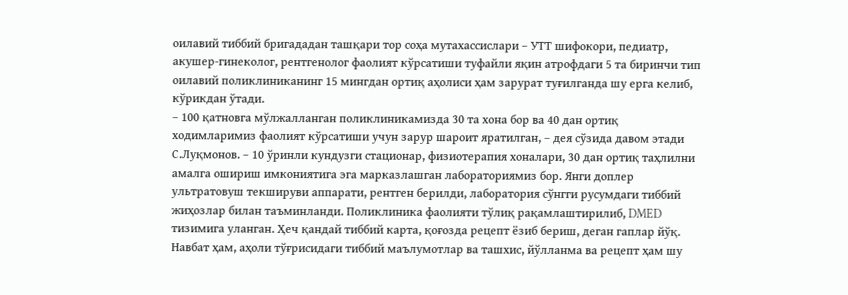оилавий тиббий бригададан ташқари тор соҳа мутахассислари – УТТ шифокори, педиатр, акушер-гинеколог, рентгенолог фаолият кўрсатиши туфайли яқин атрофдаги 5 та биринчи тип оилавий поликлиниканинг 15 мингдан ортиқ аҳолиси ҳам зарурат туғилганда шу ерга келиб, кўрикдан ўтади.
– 100 қатновга мўлжалланган поликлиникамизда 30 та хона бор ва 40 дан ортиқ ходимларимиз фаолият кўрсатиши учун зарур шароит яратилган, – дея сўзида давом этади С.Луқмонов. – 10 ўринли кундузги стационар, физиотерапия хоналари, 30 дан ортиқ таҳлилни амалга ошириш имкониятига эга марказлашган лабораториямиз бор. Янги доплер ультратовуш текшируви аппарати, рентген берилди, лаборатория сўнгги русумдаги тиббий жиҳозлар билан таъминланди. Поликлиника фаолияти тўлиқ рақамлаштирилиб, DMED тизимига уланган. Ҳеч қандай тиббий карта, қоғозда рецепт ёзиб бериш, деган гаплар йўқ. Навбат ҳам, аҳоли тўғрисидаги тиббий маълумотлар ва ташхис, йўлланма ва рецепт ҳам шу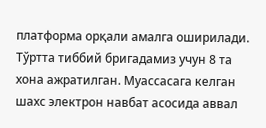платформа орқали амалга оширилади. Тўртта тиббий бригадамиз учун 8 та хона ажратилган. Муассасага келган шахс электрон навбат асосида аввал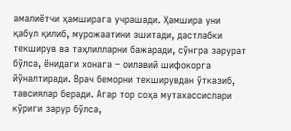амалиётчи ҳамширага учрашади. Ҳамшира уни қабул қилиб, мурожаатини эшитади, дастлабки текширув ва таҳлилларни бажаради, сўнгра зарурат бўлса, ёнидаги хонага – оилавий шифокорга йўналтиради. Врач беморни текширувдан ўтказиб, тавсиялар беради. Агар тор соҳа мутахассислари кўриги зарур бўлса,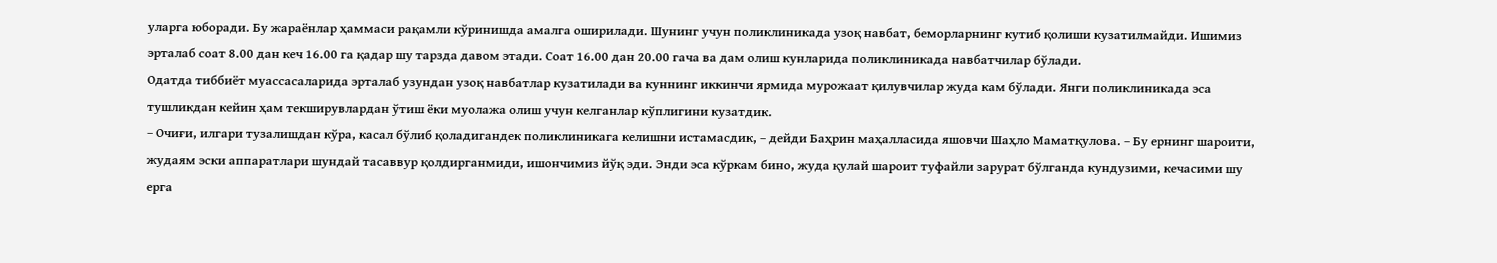уларга юборади. Бу жараёнлар ҳаммаси рақамли кўринишда амалга оширилади. Шунинг учун поликлиникада узоқ навбат, беморларнинг кутиб қолиши кузатилмайди. Ишимиз эрталаб соат 8.00 дан кеч 16.00 га қадар шу тарзда давом этади. Соат 16.00 дан 20.00 гача ва дам олиш кунларида поликлиникада навбатчилар бўлади.
Одатда тиббиёт муассасаларида эрталаб узундан узоқ навбатлар кузатилади ва куннинг иккинчи ярмида мурожаат қилувчилар жуда кам бўлади. Янги поликлиникада эса тушликдан кейин ҳам текширувлардан ўтиш ёки муолажа олиш учун келганлар кўплигини кузатдик.
– Очиғи, илгари тузалишдан кўра, касал бўлиб қоладигандек поликлиникага келишни истамасдик, – дейди Баҳрин маҳалласида яшовчи Шаҳло Маматқулова. – Бу ернинг шароити, жудаям эски аппаратлари шундай тасаввур қолдирганмиди, ишончимиз йўқ эди. Энди эса кўркам бино, жуда қулай шароит туфайли зарурат бўлганда кундузими, кечасими шу ерга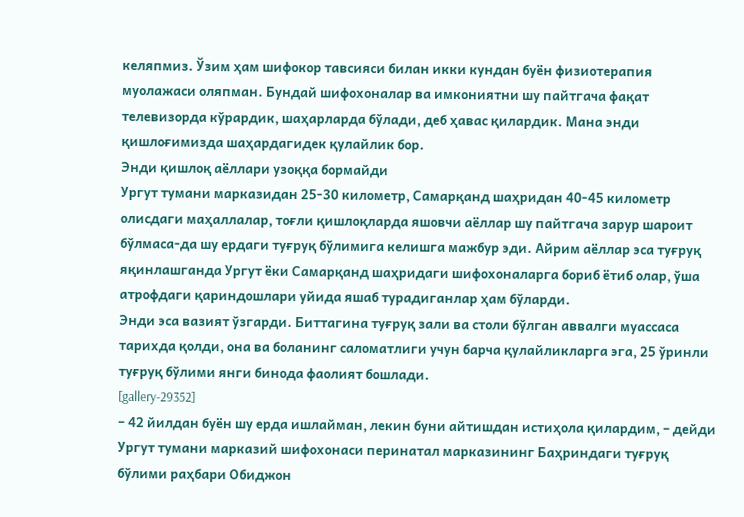келяпмиз. Ўзим ҳам шифокор тавсияси билан икки кундан буён физиотерапия муолажаси оляпман. Бундай шифохоналар ва имкониятни шу пайтгача фақат телевизорда кўрардик, шаҳарларда бўлади, деб ҳавас қилардик. Мана энди қишлоғимизда шаҳардагидек қулайлик бор.
Энди қишлоқ аёллари узоққа бормайди
Ургут тумани марказидан 25-30 километр, Самарқанд шаҳридан 40-45 километр олисдаги маҳаллалар, тоғли қишлоқларда яшовчи аёллар шу пайтгача зарур шароит бўлмаса-да шу ердаги туғруқ бўлимига келишга мажбур эди. Айрим аёллар эса туғруқ яқинлашганда Ургут ёки Самарқанд шаҳридаги шифохоналарга бориб ётиб олар, ўша атрофдаги қариндошлари уйида яшаб турадиганлар ҳам бўларди.
Энди эса вазият ўзгарди. Биттагина туғруқ зали ва столи бўлган аввалги муассаса тарихда қолди, она ва боланинг саломатлиги учун барча қулайликларга эга, 25 ўринли туғруқ бўлими янги бинода фаолият бошлади.
[gallery-29352]
– 42 йилдан буён шу ерда ишлайман, лекин буни айтишдан истиҳола қилардим, – дейди Ургут тумани марказий шифохонаси перинатал марказининг Баҳриндаги туғруқ бўлими раҳбари Обиджон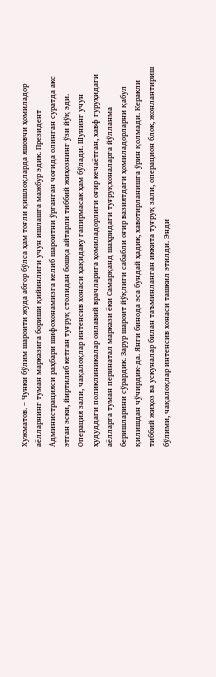Хужматов. – Чунки бўлим шароити жуда абгор бўлса ҳам тоғли қишлоқларда яшовчи ҳомиладор аёлларнинг туман марказига бориши қийинлиги учун ишлашга мажбур эдик. Президент Администрацияси раҳбари шифохонамизга келиб шароитни ўрганган чоғида олинган суратда акс этган эски, йиртилиб кетган туғруқ столидан бошқа айтарли тиббий жиҳознинг ўзи йўқ эди. Операция зали, чақалоқлар интенсив хонаси ҳақидаку гапирмасак ҳам бўлади. Шунинг учун ҳудуддаги поликлиникалар оилавий врачларига ҳомиладорлиги оғир кечаётган, хавф гуруҳидаги аёлларга туман перинатал маркази ёки Самарқанд шаҳридаги туғруқхоналарга йўлланма беришларини сўрардик. Зарур шароит йўқлиги сабабли оғир вазиятдаги ҳомиладорларни қабул қилишдан чўчирдик-да. Янги бинода эса бундай ҳадик, хавотирланишга ўрин қолмади. Керакли тиббий жиҳоз ва ускуналар билан таъминланган иккита туғруқ зали, операцион блок, жонлантириш бўлими, чақалоқлар интенсив хонаси ташкил этилди. Энди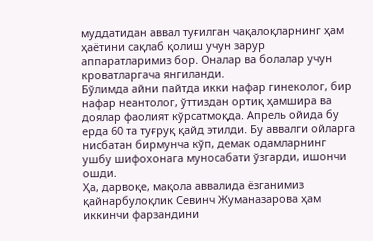муддатидан аввал туғилган чақалоқларнинг ҳам ҳаётини сақлаб қолиш учун зарур аппаратларимиз бор. Оналар ва болалар учун кроватларгача янгиланди.
Бўлимда айни пайтда икки нафар гинеколог, бир нафар неантолог, ўттиздан ортиқ ҳамшира ва доялар фаолият кўрсатмоқда. Апрель ойида бу ерда 60 та туғруқ қайд этилди. Бу аввалги ойларга нисбатан бирмунча кўп, демак одамларнинг ушбу шифохонага муносабати ўзгарди, ишончи ошди.
Ҳа, дарвоқе, мақола аввалида ёзганимиз қайнарбулоқлик Севинч Жуманазарова ҳам иккинчи фарзандини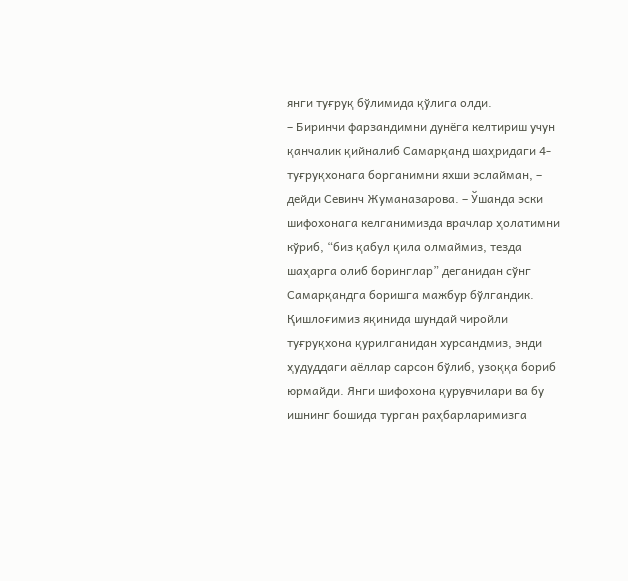янги туғруқ бўлимида қўлига олди.
– Биринчи фарзандимни дунёга келтириш учун қанчалик қийналиб Самарқанд шаҳридаги 4-туғруқхонага борганимни яхши эслайман, – дейди Севинч Жуманазарова. – Ўшанда эски шифохонага келганимизда врачлар ҳолатимни кўриб, “биз қабул қила олмаймиз, тезда шаҳарга олиб боринглар” деганидан сўнг Самарқандга боришга мажбур бўлгандик. Қишлоғимиз яқинида шундай чиройли туғруқхона қурилганидан хурсандмиз, энди ҳудуддаги аёллар сарсон бўлиб, узоққа бориб юрмайди. Янги шифохона қурувчилари ва бу ишнинг бошида турган раҳбарларимизга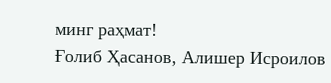минг раҳмат!
Ғолиб Ҳасанов, Алишер Исроилов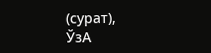(сурат),
ЎзА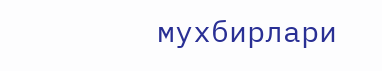мухбирлари